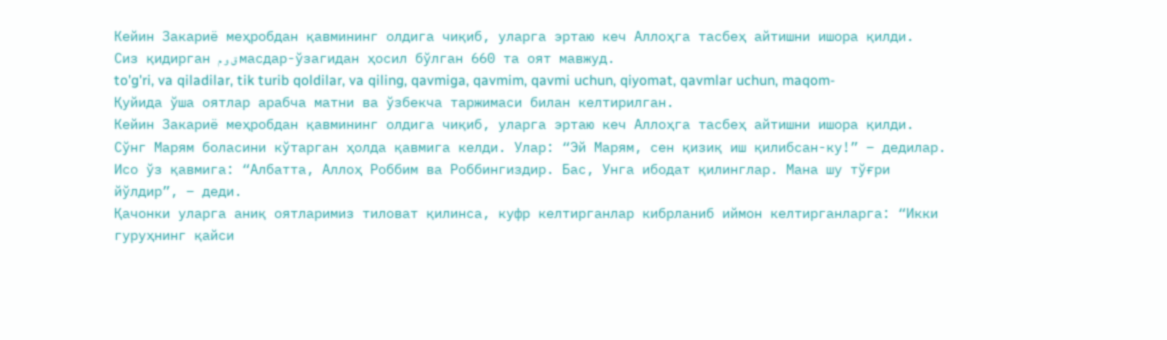Кейин Закариё меҳробдан қавмининг олдига чиқиб, уларга эртаю кеч Аллоҳга тасбеҳ айтишни ишора қилди.
Сиз қидирган ق و م масдар-ўзагидан ҳосил бўлган 660 та оят мавжуд.
to'g'ri, va qiladilar, tik turib qoldilar, va qiling, qavmiga, qavmim, qavmi uchun, qiyomat, qavmlar uchun, maqom-
Қуйида ўша оятлар арабча матни ва ўзбекча таржимаси билан келтирилган.
Кейин Закариё меҳробдан қавмининг олдига чиқиб, уларга эртаю кеч Аллоҳга тасбеҳ айтишни ишора қилди.
Сўнг Марям боласини кўтарган ҳолда қавмига келди. Улар: “Эй Марям, сен қизиқ иш қилибсан-ку!” – дедилар.
Исо ўз қавмига: “Албатта, Аллоҳ Роббим ва Роббингиздир. Бас, Унга ибодат қилинглар. Мана шу тўғри йўлдир”, – деди.
Қачонки уларга аниқ оятларимиз тиловат қилинса, куфр келтирганлар кибрланиб иймон келтирганларга: “Икки гуруҳнинг қайси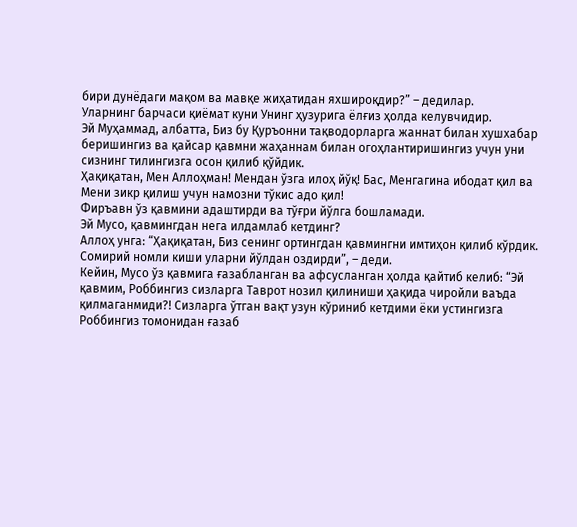бири дунёдаги мақом ва мавқе жиҳатидан яхшироқдир?” – дедилар.
Уларнинг барчаси қиёмат куни Унинг ҳузурига ёлғиз ҳолда келувчидир.
Эй Муҳаммад, албатта, Биз бу Қуръонни тақводорларга жаннат билан хушхабар беришингиз ва қайсар қавмни жаҳаннам билан огоҳлантиришингиз учун уни сизнинг тилингизга осон қилиб қўйдик.
Ҳақиқатан, Мен Аллоҳман! Мендан ўзга илоҳ йўқ! Бас, Менгагина ибодат қил ва Мени зикр қилиш учун намозни тўкис адо қил!
Фиръавн ўз қавмини адаштирди ва тўғри йўлга бошламади.
Эй Мусо, қавмингдан нега илдамлаб кетдинг?
Аллоҳ унга: “Ҳақиқатан, Биз сенинг ортингдан қавмингни имтиҳон қилиб кўрдик. Сомирий номли киши уларни йўлдан оздирди”, – деди.
Кейин, Мусо ўз қавмига ғазабланган ва афсусланган ҳолда қайтиб келиб: “Эй қавмим, Роббингиз сизларга Таврот нозил қилиниши ҳақида чиройли ваъда қилмаганмиди?! Сизларга ўтган вақт узун кўриниб кетдими ёки устингизга Роббингиз томонидан ғазаб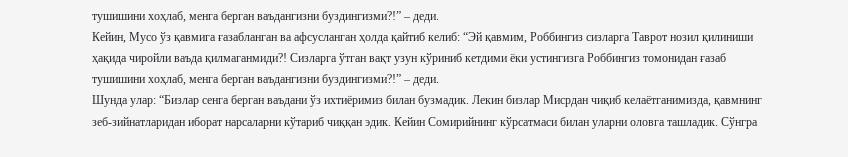тушишини хоҳлаб, менга берган ваъдангизни буздингизми?!” – деди.
Кейин, Мусо ўз қавмига ғазабланган ва афсусланган ҳолда қайтиб келиб: “Эй қавмим, Роббингиз сизларга Таврот нозил қилиниши ҳақида чиройли ваъда қилмаганмиди?! Сизларга ўтган вақт узун кўриниб кетдими ёки устингизга Роббингиз томонидан ғазаб тушишини хоҳлаб, менга берган ваъдангизни буздингизми?!” – деди.
Шунда улар: “Бизлар сенга берган ваъдани ўз ихтиёримиз билан бузмадик. Лекин бизлар Мисрдан чиқиб келаётганимизда, қавмнинг зеб-зийнатларидан иборат нарсаларни кўтариб чиққан эдик. Кейин Сомирийнинг кўрсатмаси билан уларни оловга ташладик. Сўнгра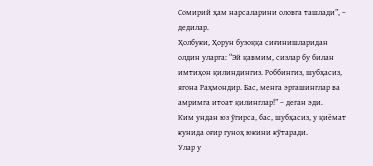Сомирий ҳам нарсаларини оловга ташлади”, – дедилар.
Ҳолбуки, Ҳорун бузоққа сиғинишларидан олдин уларга: “Эй қавмим, сизлар бу билан имтиҳон қилиндингиз. Роббингиз, шубҳасиз, ягона Раҳмондир. Бас, менга эргашинглар ва амримга итоат қилинглар!” – деган эди.
Ким ундан юз ўгирса, бас, шубҳасиз, у қиёмат кунида оғир гуноҳ юкини кўтаради.
Улар у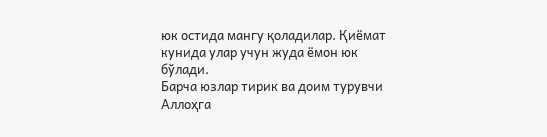юк остида мангу қоладилар. Қиёмат кунида улар учун жуда ёмон юк бўлади.
Барча юзлар тирик ва доим турувчи Аллоҳга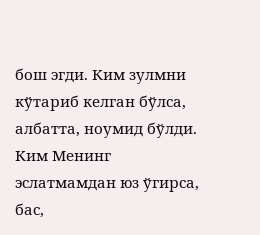бош эгди. Ким зулмни кўтариб келган бўлса, албатта, ноумид бўлди.
Ким Менинг эслатмамдан юз ўгирса, бас,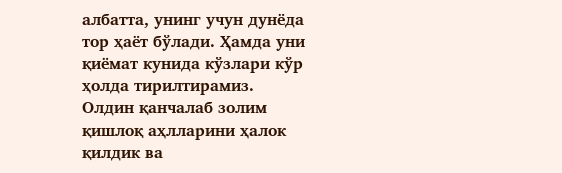албатта, унинг учун дунёда тор ҳаёт бўлади. Ҳамда уни қиёмат кунида кўзлари кўр ҳолда тирилтирамиз.
Олдин қанчалаб золим қишлоқ аҳлларини ҳалок қилдик ва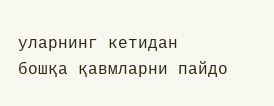уларнинг кетидан бошқа қавмларни пайдо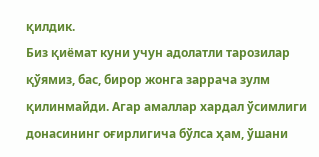қилдик.
Биз қиёмат куни учун адолатли тарозилар қўямиз, бас, бирор жонга заррача зулм қилинмайди. Агар амаллар хардал ўсимлиги донасининг оғирлигича бўлса ҳам, ўшани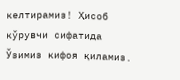келтирамиз! Ҳисоб кўрувчи сифатида Ўзимиз кифоя қиламиз.